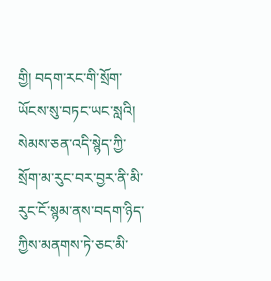གྱི། བདག་རང་གི་སྲོག་ཡོངས་སུ་བཏང་ཡང་སླའི། སེམས་ཅན་འདི་སྙེད་ཀྱི་སྲོག་མ་རུང་བར་བྱར་ནི་མི་རུང་ངོ་སྙམ་ནས་བདག་ཉིད་ཀྱིས་མནགས་ཏེ་ཅང་མི་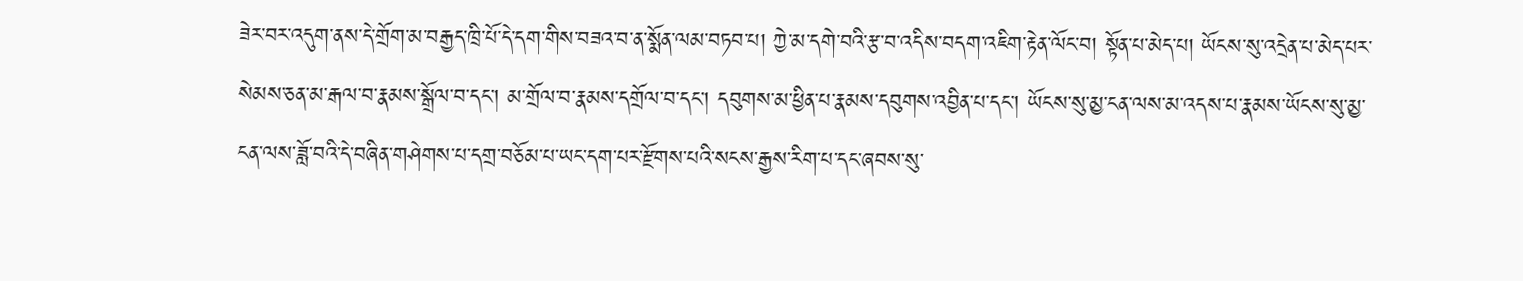ཟེར་བར་འདུག་ནས་དེ་གྲོག་མ་བརྒྱད་ཁྲི་པོ་དེ་དག་གིས་བཟའ་བ་ན་སྨོན་ལམ་བཏབ་པ། ཀྱེ་མ་དགེ་བའི་རྩ་བ་འདིས་བདག་འཇིག་རྟེན་ལོང་བ། སྟོན་པ་མེད་པ། ཡོངས་སུ་འདྲེན་པ་མེད་པར་སེམས་ཅན་མ་རྒལ་བ་རྣམས་སྒྲོལ་བ་དང་། མ་གྲོལ་བ་རྣམས་དགྲོལ་བ་དང་། དབུགས་མ་ཕྱིན་པ་རྣམས་དབུགས་འབྱིན་པ་དང་། ཡོངས་སུ་མྱ་ངན་ལས་མ་འདས་པ་རྣམས་ཡོངས་སུ་མྱ་ངན་ལས་ཟློ་བའི་དེ་བཞིན་གཤེགས་པ་དགྲ་བཅོམ་པ་ཡང་དག་པར་རྫོགས་པའི་སངས་རྒྱས་རིག་པ་དང་ཞབས་སུ་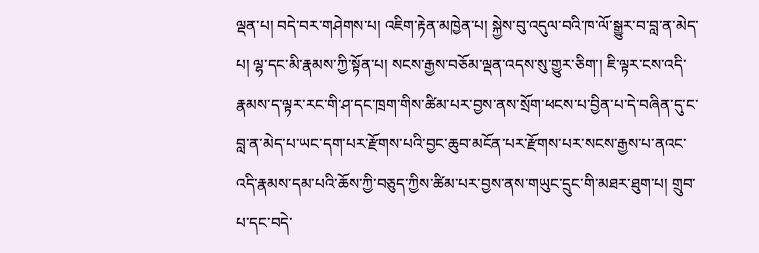ལྡན་པ། བདེ་བར་གཤེགས་པ། འཇིག་རྟེན་མཁྱེན་པ། སྐྱེས་བུ་འདུལ་བའི་ཁ་ལོ་སྒྱུར་བ་བླ་ན་མེད་པ། ལྷ་དང་མི་རྣམས་ཀྱི་སྟོན་པ། སངས་རྒྱས་བཅོམ་ལྡན་འདས་སུ་གྱུར་ཅིག་། ཇི་ལྟར་ངས་འདི་རྣམས་ད་ལྟར་རང་གི་ཤ་དང་ཁྲག་གིས་ཚིམ་པར་བྱས་ནས་སྲོག་ཕངས་པ་བྱིན་པ་དེ་བཞིན་དུ་ང་བླ་ན་མེད་པ་ཡང་དག་པར་རྫོགས་པའི་བྱང་ཆུབ་མངོན་པར་རྫོགས་པར་སངས་རྒྱས་པ་ནའང་འདི་རྣམས་དམ་པའི་ཆོས་ཀྱི་བཅུད་ཀྱིས་ཚིམ་པར་བྱས་ནས་གཡུང་དྲུང་གི་མཐར་ཐུག་པ། གྲུབ་པ་དང་བདེ་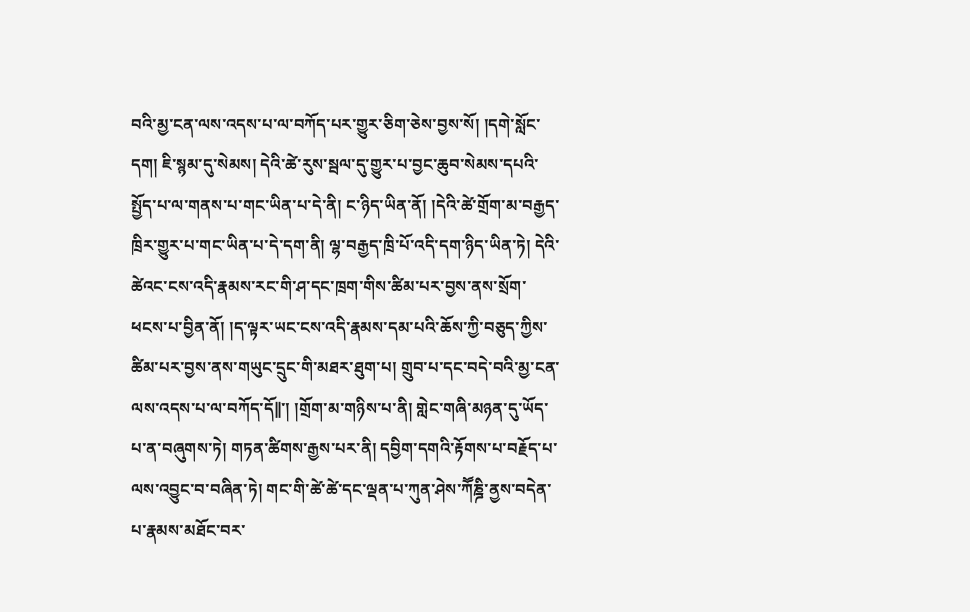བའི་མྱ་ངན་ལས་འདས་པ་ལ་བཀོད་པར་གྱུར་ཅིག་ཅེས་བྱས་སོ། །དགེ་སློང་དག། ཇི་སྙམ་དུ་སེམས། དེའི་ཚེ་རུས་སྦལ་དུ་གྱུར་པ་བྱང་ཆུབ་སེམས་དཔའི་སྤྱོད་པ་ལ་གནས་པ་གང་ཡིན་པ་དེ་ནི། ང་ཉིད་ཡིན་ནོ། །དེའི་ཚེ་གྲོག་མ་བརྒྱད་ཁྲིར་གྱུར་པ་གང་ཡིན་པ་དེ་དག་ནི། ལྷ་བརྒྱད་ཁྲི་པོ་འདི་དག་ཉིད་ཡིན་ཏེ། དེའི་ཚེའང་ངས་འདི་རྣམས་རང་གི་ཤ་དང་ཁྲག་གིས་ཚིམ་པར་བྱས་ནས་སྲོག་ཕངས་པ་བྱིན་ནོ། །ད་ལྟར་ཡང་ངས་འདི་རྣམས་དམ་པའི་ཆོས་ཀྱི་བཅུད་ཀྱིས་ཚིམ་པར་བྱས་ནས་གཡུང་དྲུང་གི་མཐར་ཐུག་པ། གྲུབ་པ་དང་བདེ་བའི་མྱ་ངན་ལས་འདས་པ་ལ་བཀོད་དོ||་། །གྲོག་མ་གཉིས་པ་ནི། གླེང་གཞི་མཉན་དུ་ཡོད་པ་ན་བཞུགས་ཏེ། གཏན་ཚིགས་རྒྱས་པར་ནི། དབྱིག་དགའི་རྟོགས་པ་བརྗོད་པ་ལས་འབྱུང་བ་བཞིན་ཏེ། གང་གི་ཚེ་ཚེ་དང་ལྡན་པ་ཀུན་ཤེས་ཀཽཎྜི་ནྱས་བདེན་པ་རྣམས་མཐོང་བར་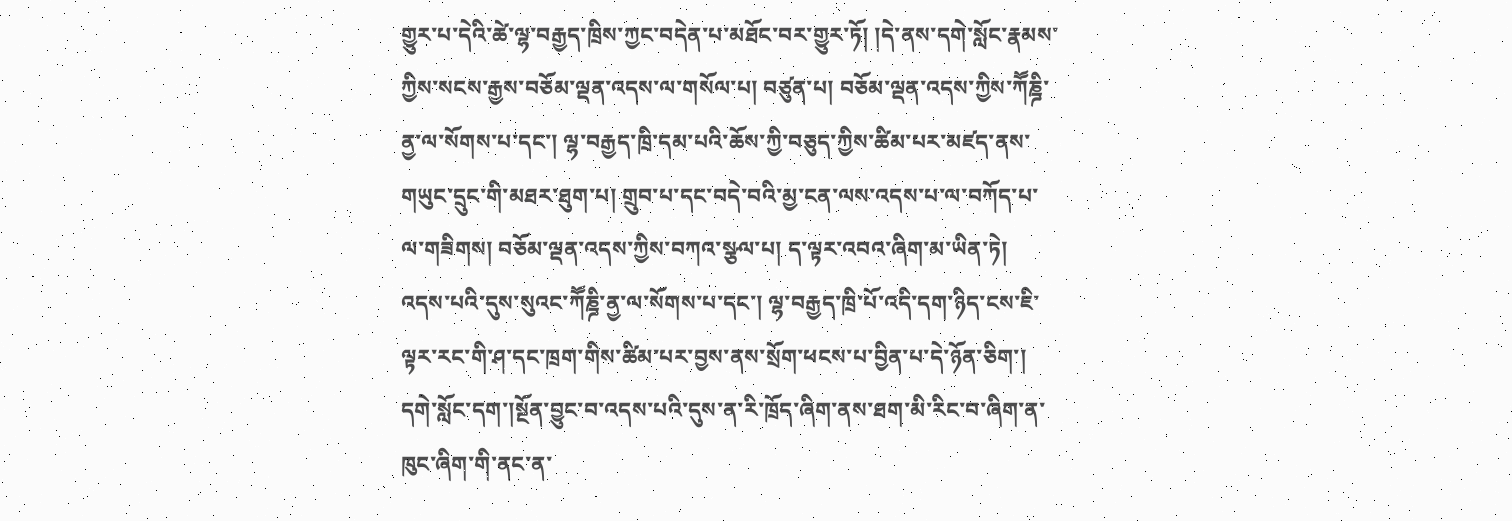གྱུར་པ་དེའི་ཚེ་ལྷ་བརྒྱད་ཁྲིས་ཀྱང་བདེན་པ་མཐོང་བར་གྱུར་ཏོ། །དེ་ནས་དགེ་སློང་རྣམས་ཀྱིས་སངས་རྒྱས་བཅོམ་ལྡན་འདས་ལ་གསོལ་པ། བཙུན་པ། བཅོམ་ལྡན་འདས་ཀྱིས་ཀཽཎྜི་ནྱ་ལ་སོགས་པ་དང་། ལྷ་བརྒྱད་ཁྲི་དམ་པའི་ཆོས་ཀྱི་བཅུད་ཀྱིས་ཚིམ་པར་མཛད་ནས་གཡུང་དྲུང་གི་མཐར་ཐུག་པ། གྲུབ་པ་དང་བདེ་བའི་མྱ་ངན་ལས་འདས་པ་ལ་བཀོད་པ་ལ་གཟིགས། བཅོམ་ལྡན་འདས་ཀྱིས་བཀའ་སྩལ་པ། ད་ལྟར་འབའ་ཞིག་མ་ཡིན་ཏེ། འདས་པའི་དུས་སུའང་ཀཽཎྜི་ནྱ་ལ་སོགས་པ་དང་། ལྷ་བརྒྱད་ཁྲི་པོ་འདི་དག་ཉིད་ངས་ཇི་ལྟར་རང་གི་ཤ་དང་ཁྲག་གིས་ཚིམ་པར་བྱས་ནས་སྲོག་ཕངས་པ་བྱིན་པ་དེ་ཉོན་ཅིག་། དགེ་སློང་དག་།སྔོན་བྱུང་བ་འདས་པའི་དུས་ན་རི་ཁྲོད་ཞིག་ནས་ཐག་མི་རིང་བ་ཞིག་ན་ཁུང་ཞིག་གི་ནང་ན་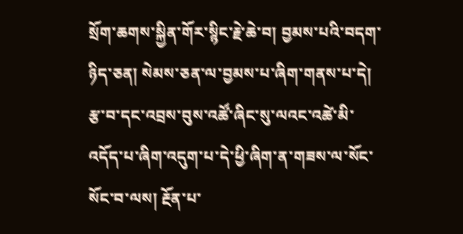སྲོག་ཆགས་སྐྱིན་གོར་སྙིང་རྗེ་ཆེ་བ། བྱམས་པའི་བདག་ཉིད་ཅན། སེམས་ཅན་ལ་བྱམས་པ་ཞིག་གནས་པ་དེ། རྩ་བ་དང་འབྲས་བུས་འཚོ་ཞིང་སུ་ལའང་འཚེ་མི་འདོད་པ་ཞིག་འདུག་པ་དེ་ཕྱི་ཞིག་ན་གཟས་ལ་སོང་སོང་བ་ལས། རྔོན་པ་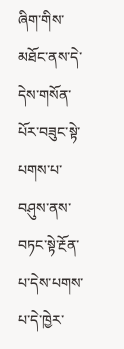ཞིག་གིས་མཐོང་ནས་དེ་དེས་གསོན་པོར་བཟུང་སྟེ་པགས་པ་བཤུས་ནས་བཏང་སྟེ་རྔོན་པ་དེས་པགས་པ་དེ་ཁྱེར་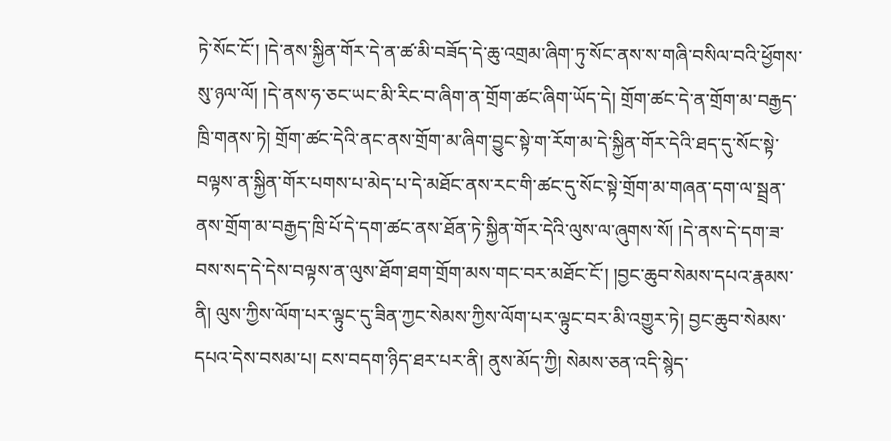ཏེ་སོང་ངོ་། །དེ་ནས་སྐྱིན་གོར་དེ་ན་ཚ་མི་བཟོད་དེ་ཆུ་འགྲམ་ཞིག་ཏུ་སོང་ནས་ས་གཞི་བསིལ་བའི་ཕྱོགས་སུ་ཉལ་ལོ། །དེ་ནས་ཧ་ཅང་ཡང་མི་རིང་བ་ཞིག་ན་གྲོག་ཚང་ཞིག་ཡོད་དེ། གྲོག་ཚང་དེ་ན་གྲོག་མ་བརྒྱད་ཁྲི་གནས་ཏེ། གྲོག་ཚང་དེའི་ནང་ནས་གྲོག་མ་ཞིག་བྱུང་སྟེ་ག་རོག་མ་དེ་སྐྱིན་གོར་དེའི་ཐད་དུ་སོང་སྟེ་བལྟས་ན་སྐྱིན་གོར་པགས་པ་མེད་པ་དེ་མཐོང་ནས་རང་གི་ཚང་དུ་སོང་སྟེ་གྲོག་མ་གཞན་དག་ལ་སྦྲན་ནས་གྲོག་མ་བརྒྱད་ཁྲི་པོ་དེ་དག་ཚང་ནས་ཐོན་ཏེ་སྐྱིན་གོར་དེའི་ལུས་ལ་ཞུགས་སོ། །དེ་ནས་དེ་དག་ཟ་བས་སད་དེ་དེས་བལྟས་ན་ལུས་ཐོག་ཐག་གྲོག་མས་གང་བར་མཐོང་ངོ་། །བྱང་ཆུབ་སེམས་དཔའ་རྣམས་ནི། ལུས་ཀྱིས་ལོག་པར་ལྟུང་དུ་ཟིན་ཀྱང་སེམས་ཀྱིས་ལོག་པར་ལྟུང་བར་མི་འགྱུར་ཏེ། བྱང་ཆུབ་སེམས་དཔའ་དེས་བསམ་པ། ངས་བདག་ཉིད་ཐར་པར་ནི། ནུས་མོད་ཀྱི། སེམས་ཅན་འདི་སྙེད་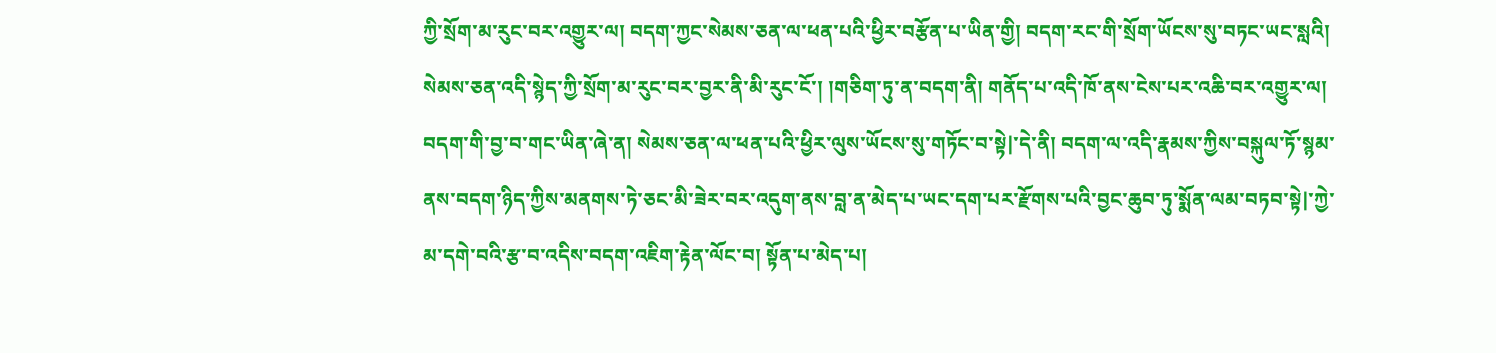ཀྱི་སྲོག་མ་རུང་བར་འགྱུར་ལ། བདག་ཀྱང་སེམས་ཅན་ལ་ཕན་པའི་ཕྱིར་བརྩོན་པ་ཡིན་གྱི། བདག་རང་གི་སྲོག་ཡོངས་སུ་བཏང་ཡང་སླའི། སེམས་ཅན་འདི་སྙེད་ཀྱི་སྲོག་མ་རུང་བར་བྱར་ནི་མི་རུང་ངོ་། །གཅིག་ཏུ་ན་བདག་ནི། གནོད་པ་འདི་ཁོ་ནས་ངེས་པར་འཆི་བར་འགྱུར་ལ། བདག་གི་བྱ་བ་གང་ཡིན་ཞེ་ན། སེམས་ཅན་ལ་ཕན་པའི་ཕྱིར་ལུས་ཡོངས་སུ་གཏོང་བ་སྟེ|་དེ་ནི། བདག་ལ་འདི་རྣམས་ཀྱིས་བསྐུལ་ཏོ་སྙམ་ནས་བདག་ཉིད་ཀྱིས་མནགས་ཏེ་ཅང་མི་ཟེར་བར་འདུག་ནས་བླ་ན་མེད་པ་ཡང་དག་པར་རྫོགས་པའི་བྱང་ཆུབ་ཏུ་སྨོན་ལམ་བཏབ་སྟེ|་ཀྱེ་མ་དགེ་བའི་རྩ་བ་འདིས་བདག་འཇིག་རྟེན་ལོང་བ། སྟོན་པ་མེད་པ།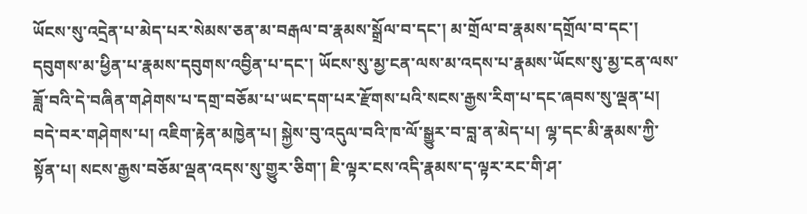ཡོངས་སུ་འདྲེན་པ་མེད་པར་སེམས་ཅན་མ་བརྒལ་བ་རྣམས་སྒྲོལ་བ་དང་། མ་གྲོལ་བ་རྣམས་དགྲོལ་བ་དང་། དབུགས་མ་ཕྱིན་པ་རྣམས་དབུགས་འབྱིན་པ་དང་། ཡོངས་སུ་མྱ་ངན་ལས་མ་འདས་པ་རྣམས་ཡོངས་སུ་མྱ་ངན་ལས་ཟློ་བའི་དེ་བཞིན་གཤེགས་པ་དགྲ་བཅོམ་པ་ཡང་དག་པར་རྫོགས་པའི་སངས་རྒྱས་རིག་པ་དང་ཞབས་སུ་ལྡན་པ། བདེ་བར་གཤེགས་པ། འཇིག་རྟེན་མཁྱེན་པ། སྐྱེས་བུ་འདུལ་བའི་ཁ་ལོ་སྒྱུར་བ་བླ་ན་མེད་པ། ལྷ་དང་མི་རྣམས་ཀྱི་སྟོན་པ། སངས་རྒྱས་བཅོམ་ལྡན་འདས་སུ་གྱུར་ཅིག་། ཇི་ལྟར་ངས་འདི་རྣམས་ད་ལྟར་རང་གི་ཤ་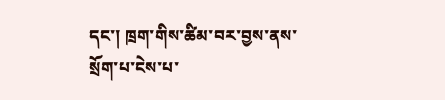དང་། ཁྲག་གིས་ཚིམ་བར་བྱས་ནས་སྲོག་པ་ངེས་པ་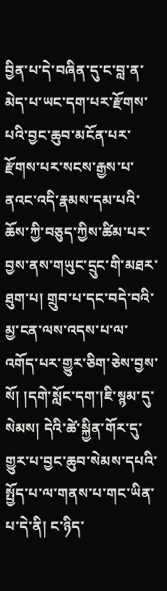བྱིན་པ་དེ་བཞིན་དུ་ང་བླ་ན་མེད་པ་ཡང་དག་པར་རྫོགས་པའི་བྱང་ཆུབ་མངོན་པར་རྫོགས་པར་སངས་རྒྱས་པ་ནའང་འདི་རྣམས་དམ་པའི་ཆོས་ཀྱི་བཅུད་ཀྱིས་ཚིམ་པར་བྱས་ནས་གཡུང་དྲུང་གི་མཐར་ཐུག་པ། གྲུབ་པ་དང་བདེ་བའི་མྱ་ངན་ལས་འདས་པ་ལ་འགོད་པར་གྱུར་ཅིག་ཅེས་བྱས་སོ། །དགེ་སློང་དག་།ཇི་སྙམ་དུ་སེམས། དེའི་ཚེ་སྐྱིན་གོར་དུ་གྱུར་པ་བྱང་ཆུབ་སེམས་དཔའི་སྤྱོད་པ་ལ་གནས་པ་གང་ཡིན་པ་དེ་ནི། ང་ཉིད་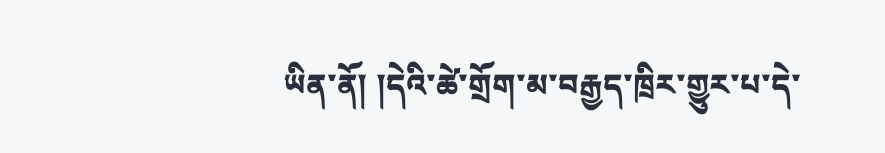ཡིན་ནོ། །དེའི་ཚེ་གྲོག་མ་བརྒྱད་ཁྲིར་གྱུར་པ་དེ་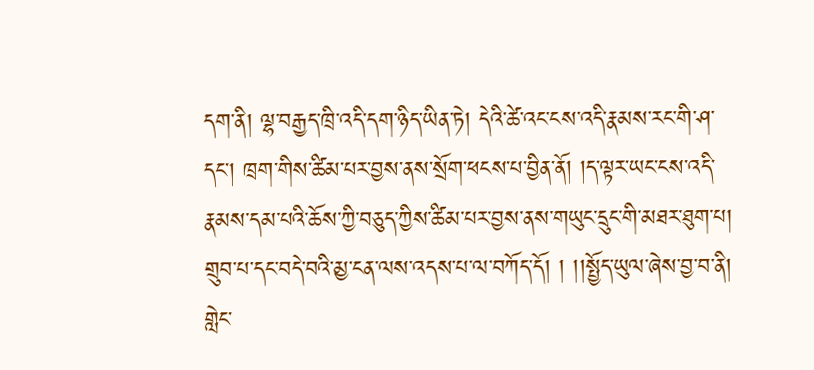དག་ནི། ལྷ་བརྒྱད་ཁྲི་འདི་དག་ཉིད་ཡིན་ཏེ། དེའི་ཚེ་འང་ངས་འདི་རྣམས་རང་གི་ཤ་དང་། ཁྲག་གིས་ཚིམ་པར་བྱས་ནས་སྲོག་ཕངས་པ་བྱིན་ནོ། །ད་ལྟར་ཡང་ངས་འདི་རྣམས་དམ་པའི་ཆོས་ཀྱི་བཅུད་ཀྱིས་ཚིམ་པར་བྱས་ནས་གཡུང་དྲུང་གི་མཐར་ཐུག་པ། གྲུབ་པ་དང་བདེ་བའི་མྱ་ངན་ལས་འདས་པ་ལ་བཀོད་དོ། ། །།སྤྱོད་ཡུལ་ཞེས་བྱ་བ་ནི། གླེང་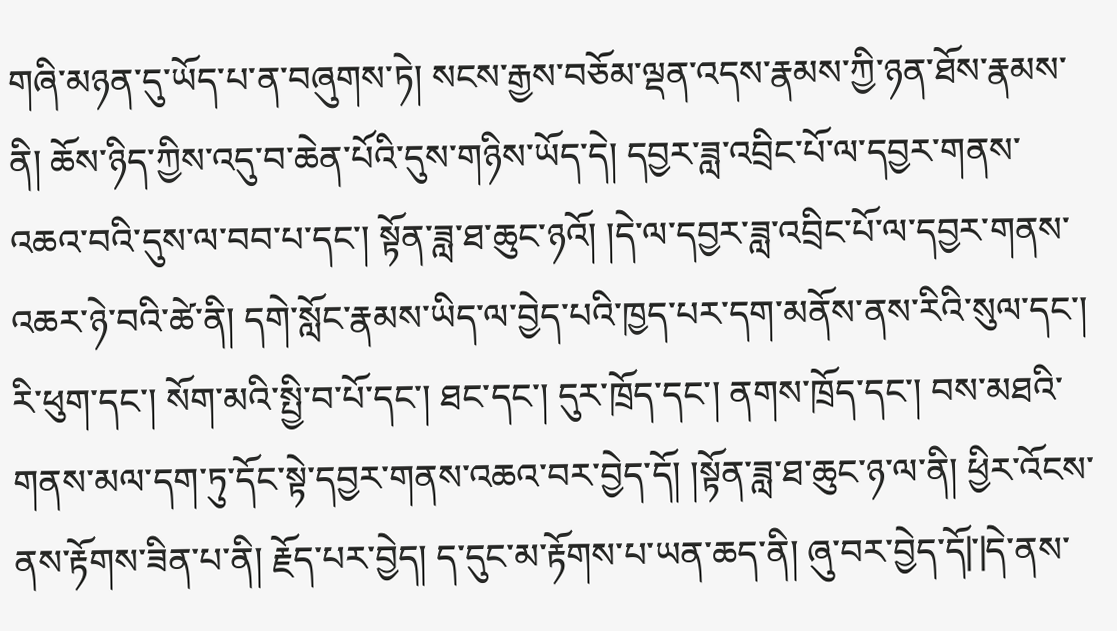གཞི་མཉན་དུ་ཡོད་པ་ན་བཞུགས་ཏེ། སངས་རྒྱས་བཅོམ་ལྡན་འདས་རྣམས་ཀྱི་ཉན་ཐོས་རྣམས་ནི། ཆོས་ཉིད་ཀྱིས་འདུ་བ་ཆེན་པོའི་དུས་གཉིས་ཡོད་དེ། དབྱར་ཟླ་འབྲིང་པོ་ལ་དབྱར་གནས་འཆའ་བའི་དུས་ལ་བབ་པ་དང་། སྟོན་ཟླ་ཐ་ཆུང་ཉའོ། །དེ་ལ་དབྱར་ཟླ་འབྲིང་པོ་ལ་དབྱར་གནས་འཆར་ཉེ་བའི་ཚེ་ནི། དགེ་སློང་རྣམས་ཡིད་ལ་བྱེད་པའི་ཁྱད་པར་དག་མནོས་ནས་རིའི་སུལ་དང་། རི་ཕུག་དང་། སོག་མའི་སྤྱི་བ་པོ་དང་། ཐང་དང་། དུར་ཁྲོད་དང་། ནགས་ཁྲོད་དང་། བས་མཐའི་གནས་མལ་དག་ཏུ་དོང་སྟེ་དབྱར་གནས་འཆའ་བར་བྱེད་དོ། །སྟོན་ཟླ་ཐ་ཆུང་ཉ་ལ་ནི། ཕྱིར་འོངས་ནས་རྟོགས་ཟིན་པ་ནི། རྗོད་པར་བྱེད། ད་དུང་མ་རྟོགས་པ་ཡན་ཆད་ནི། ཞུ་བར་བྱེད་དོ|་|དེ་ནས་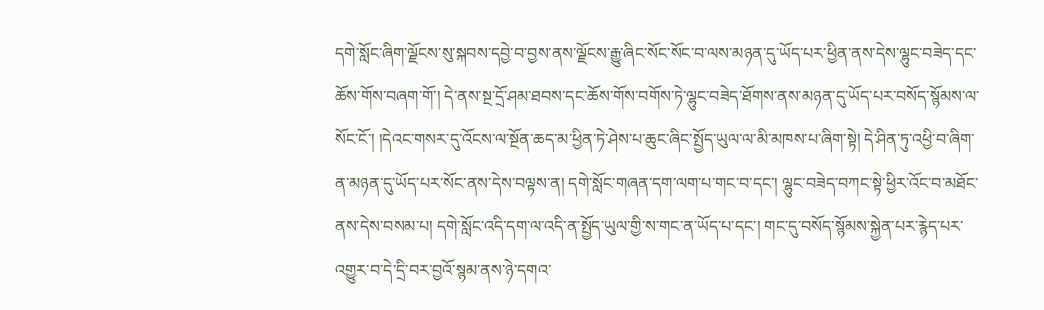དགེ་སློང་ཞིག་ལྗོངས་སུ་སྐབས་དབྱེ་བ་བྱས་ནས་ལྗོངས་རྒྱུ་ཞིང་སོང་སོང་བ་ལས་མཉན་དུ་ཡོད་པར་ཕྱིན་ནས་དེས་ལྷུང་བཟེད་དང་ཆོས་གོས་བཞག་གོ་། དེ་ནས་སྔ་དྲོ་ཤམ་ཐབས་དང་ཆོས་གོས་བགོས་ཏེ་ལྷུང་བཟེད་ཐོགས་ནས་མཉན་དུ་ཡོད་པར་བསོད་སྙོམས་ལ་སོང་ངོ་། །དེའང་གསར་དུ་འོངས་ལ་སྔོན་ཆད་མ་ཕྱིན་ཏེ་ཤེས་པ་ཆུང་ཞིང་སྤྱོད་ཡུལ་ལ་མི་མཁས་པ་ཞིག་སྟེ། དེ་ཤིན་ཏུ་འཕྱི་བ་ཞིག་ན་མཉན་དུ་ཡོད་པར་སོང་ནས་དེས་བལྟས་ན། དགེ་སློང་གཞན་དག་ལག་པ་གང་བ་དང་། ལྷུང་བཟེད་བཀང་སྟེ་ཕྱིར་འོང་བ་མཐོང་ནས་དེས་བསམ་པ། དགེ་སློང་འདི་དག་ལ་འདི་ན་སྤྱོད་ཡུལ་གྱི་ས་གང་ན་ཡོད་པ་དང་། གང་དུ་བསོད་སྙོམས་སྐྱེན་པར་རྙེད་པར་འགྱུར་བ་དེ་དྲི་བར་བྱའོ་སྙམ་ནས་ཉེ་དགའ་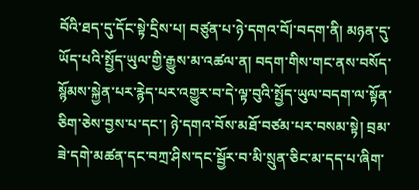བོའི་ཐད་དུ་དོང་སྟེ་དྲིས་པ། བཙུན་པ་ཉེ་དགའ་བོ|་བདག་ནི། མཉན་དུ་ཡོད་པའི་སྤྱོད་ཡུལ་གྱི་རྒྱུས་མ་འཚལ་ན། བདག་གིས་གང་ནས་བསོད་སྙོམས་སྐྱེན་པར་རྙེད་པར་འགྱུར་བ་དེ་ལྟ་བུའི་སྤྱོད་ཡུལ་བདག་ལ་སྟོན་ཅིག་ཅེས་བྱས་པ་དང་། ཉེ་དགའ་བོས་མཐོ་བཙམ་པར་བསམ་སྟེ། བྲམ་ཟེ་དགེ་མཚན་དང་བཀྲ་ཤིས་དང་སྦྱོར་བ་མི་སྲུན་ཅིང་མ་དད་པ་ཞིག་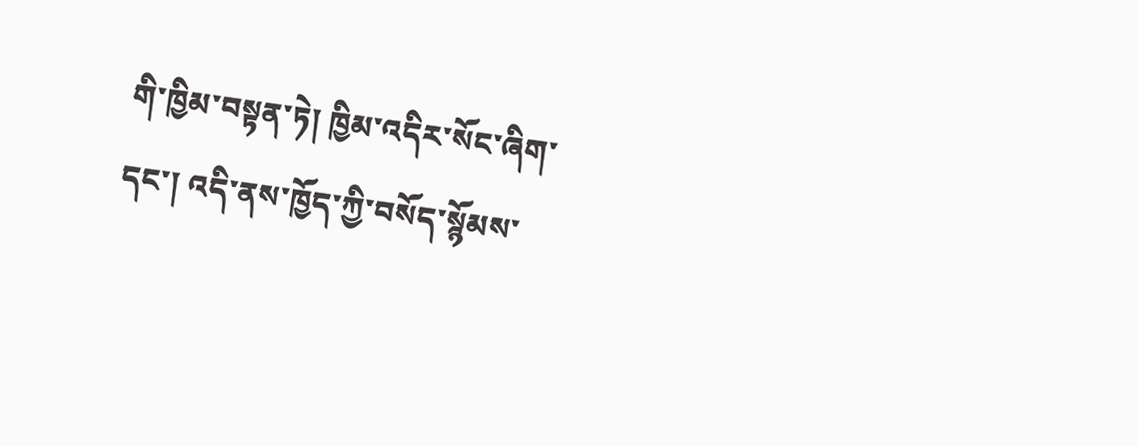གི་ཁྱིམ་བསྟན་ཏེ། ཁྱིམ་འདིར་སོང་ཞིག་དང་། འདི་ནས་ཁྱོད་ཀྱི་བསོད་སྙོམས་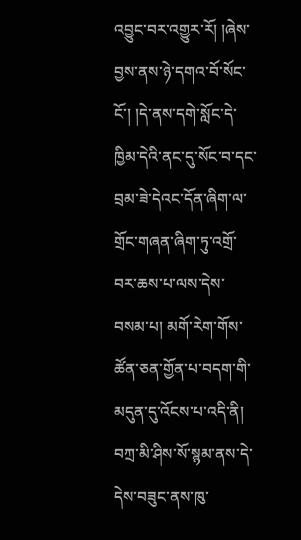འབྱུང་བར་འགྱུར་རོ། །ཞེས་བྱས་ནས་ཉེ་དགའ་བོ་སོང་ངོ་། །དེ་ནས་དགེ་སློང་དེ་ཁྱིམ་དེའི་ནང་དུ་སོང་བ་དང་བྲམ་ཟེ་དེའང་དོན་ཞིག་ལ་གྲོང་གཞན་ཞིག་ཏུ་འགྲོ་བར་ཆས་པ་ལས་དེས་བསམ་པ། མགོ་རེག་གོས་ཚོན་ཅན་གྱོན་པ་བདག་གི་མདུན་དུ་འོངས་པ་འདི་ནི། བཀྲ་མི་ཤིས་སོ་སྙམ་ནས་དེ་དེས་བཟུང་ནས་ཁུ་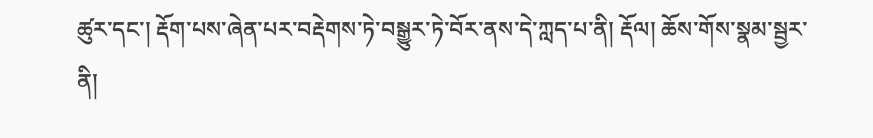ཚུར་དང་། རྡོག་པས་ཞེན་པར་བརྡེགས་ཏེ་བསྒྱུར་ཏེ་བོར་ནས་དེ་ཀླད་པ་ནི། རྡོལ། ཆོས་གོས་སྣམ་སྦྱར་ནི།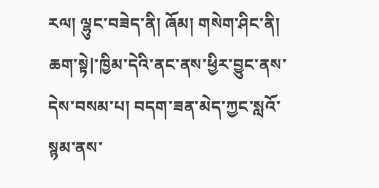རལ། ལྷུང་བཟེད་ནི། ཞོམ། གསེག་ཤིང་ནི། ཆག་སྟེ|་ཁྱིམ་དེའི་ནང་ནས་ཕྱིར་བྱུང་ནས་དེས་བསམ་པ། བདག་ཟན་མེད་ཀྱང་སླའོ་སྙམ་ནས་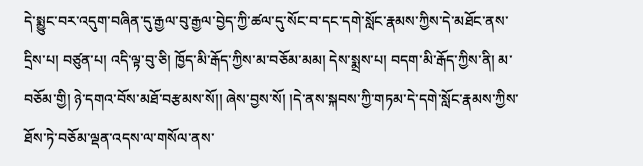དེ་སྨྱུང་བར་འདུག་བཞིན་དུ་རྒྱལ་བུ་རྒྱལ་བྱེད་ཀྱི་ཚལ་དུ་སོང་བ་དང་དགེ་སློང་རྣམས་ཀྱིས་དེ་མཐོང་ནས་དྲིས་པ། བཙུན་པ། འདི་ལྟ་བུ་ཅི། ཁྱོད་མི་རྒོད་ཀྱིས་མ་བཅོམ་མམ། དེས་སྨྲས་པ། བདག་མི་རྒོད་ཀྱིས་ནི། མ་བཅོམ་གྱི། ཉེ་དགའ་བོས་མཐོ་བརྩམས་སོ།། ཞེས་བྱས་སོ། །དེ་ནས་སྐབས་ཀྱི་གཏམ་དེ་དགེ་སློང་རྣམས་ཀྱིས་ཐོས་ཏེ་བཅོམ་ལྡན་འདས་ལ་གསོལ་ནས་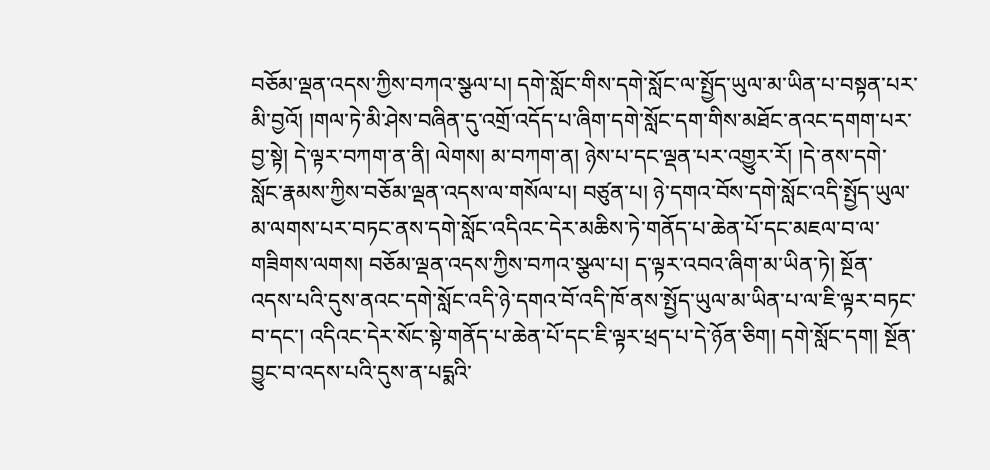བཅོམ་ལྡན་འདས་ཀྱིས་བཀའ་སྩལ་པ། དགེ་སློང་གིས་དགེ་སློང་ལ་སྤྱོད་ཡུལ་མ་ཡིན་པ་བསྟན་པར་མི་བྱའོ། །གལ་ཏེ་མི་ཤེས་བཞིན་དུ་འགྲོ་འདོད་པ་ཞིག་དགེ་སློང་དག་གིས་མཐོང་ནའང་དགག་པར་བྱ་སྟེ། དེ་ལྟར་བཀག་ན་ནི། ལེགས། མ་བཀག་ན། ཉེས་པ་དང་ལྡན་པར་འགྱུར་རོ། །དེ་ནས་དགེ་སློང་རྣམས་ཀྱིས་བཅོམ་ལྡན་འདས་ལ་གསོལ་པ། བཙུན་པ། ཉེ་དགའ་བོས་དགེ་སློང་འདི་སྤྱོད་ཡུལ་མ་ལགས་པར་བཏང་ནས་དགེ་སློང་འདིའང་དེར་མཆིས་ཏེ་གནོད་པ་ཆེན་པོ་དང་མཇལ་བ་ལ་གཟིགས་ལགས། བཅོམ་ལྡན་འདས་ཀྱིས་བཀའ་སྩལ་པ། ད་ལྟར་འབའ་ཞིག་མ་ཡིན་ཏེ། སྔོན་འདས་པའི་དུས་ནའང་དགེ་སློང་འདི་ཉེ་དགའ་བོ་འདི་ཁོ་ནས་སྤྱོད་ཡུལ་མ་ཡིན་པ་ལ་ཇི་ལྟར་བཏང་བ་དང་། འདིའང་དེར་སོང་སྟེ་གནོད་པ་ཆེན་པོ་དང་ཇི་ལྟར་ཕྲད་པ་དེ་ཉོན་ཅིག། དགེ་སློང་དག། སྔོན་བྱུང་བ་འདས་པའི་དུས་ན་པདྨའི་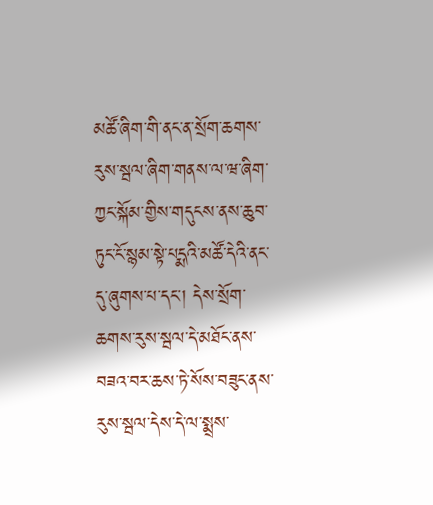མཚོ་ཞིག་གི་ནང་ན་སྲོག་ཆགས་རུས་སྦལ་ཞིག་གནས་ལ་ཝ་ཞིག་ཀྱང་སྐོམ་གྱིས་གདུངས་ནས་ཆུབ་ཏུང་ངོ་སྙམ་སྟེ་པདྨའི་མཚོ་དེའི་ནང་དུ་ཞུགས་པ་དང་། དེས་སྲོག་ཆགས་རུས་སྦལ་དེ་མཐོང་ནས་བཟའ་བར་ཆས་ཏེ་སོས་བཟུང་ནས་རུས་སྦལ་དེས་དེ་ལ་སྨྲས་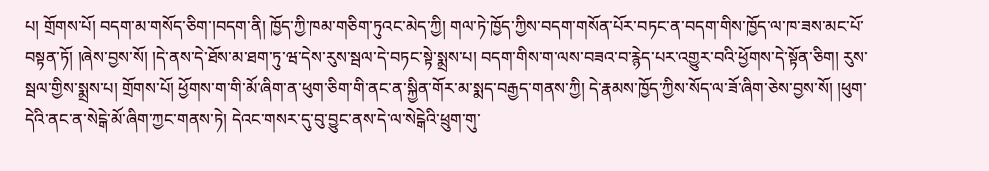པ། གྲོགས་པོ། བདག་མ་གསོད་ཅིག་།བདག་ནི། ཁྱོད་ཀྱི་ཁམ་གཅིག་ཏུའང་མེད་ཀྱི། གལ་ཏེ་ཁྱོད་ཀྱིས་བདག་གསོན་པོར་བཏང་ན་བདག་གིས་ཁྱོད་ལ་ཁ་ཟས་མང་པོ་བསྟན་ཏོ། །ཞེས་བྱས་སོ། །དེ་ནས་དེ་ཐོས་མ་ཐག་ཏུ་ཝ་དེས་རུས་སྦལ་དེ་བཏང་སྟེ་སྨྲས་པ། བདག་གིས་ག་ལས་བཟའ་བ་རྙེད་པར་འགྱུར་བའི་ཕྱོགས་དེ་སྟོན་ཅིག། རུས་སྦལ་གྱིས་སྨྲས་པ། གྲོགས་པོ། ཕྱོགས་ག་གི་མོ་ཞིག་ན་ཕུག་ཅིག་གི་ནང་ན་སྐྱིན་གོར་མ་སྨད་བརྒྱད་གནས་ཀྱི། དེ་རྣམས་ཁྱོད་ཀྱིས་སོད་ལ་ཟོ་ཞིག་ཅེས་བྱས་སོ། །ཕུག་དེའི་ནང་ན་སེངྒེ་མོ་ཞིག་ཀྱང་གནས་ཏེ། དེའང་གསར་དུ་བུ་བྱུང་ནས་དེ་ལ་སེངྒེའི་ཕྲུག་གུ་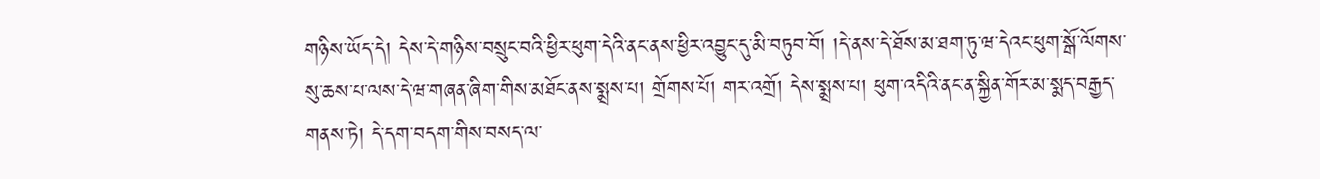གཉིས་ཡོད་དེ། དེས་དེ་གཉིས་བསྲུང་བའི་ཕྱིར་ཕུག་དེའི་ནང་ནས་ཕྱིར་འབྱུང་དུ་མི་བཏུབ་བོ། །དེ་ནས་དེ་ཐོས་མ་ཐག་ཏུ་ཝ་དེའང་ཕུག་སྒོ་ལོགས་སུ་ཆས་པ་ལས་དེ་ཝ་གཞན་ཞིག་གིས་མཐོང་ནས་སྨྲས་པ། གྲོགས་པོ། གར་འགྲོ། དེས་སྨྲས་པ། ཕུག་འདིའི་ནང་ན་སྐྱིན་གོར་མ་སྨད་བརྒྱད་གནས་ཏེ། དེ་དག་བདག་གིས་བསད་ལ་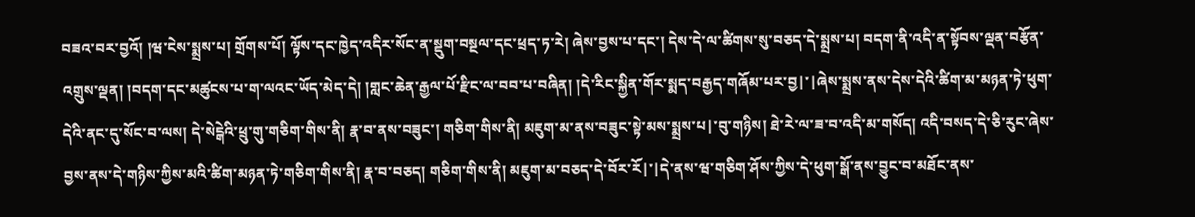བཟའ་བར་བྱའོ། །ཝ་ངེས་སྨྲས་པ། གྲོགས་པོ། ལྟོས་དང་ཁྱེད་འདིར་སོང་ན་སྡུག་བསྔལ་དང་ཕྲད་ཏ་རེ། ཞེས་བྱས་པ་དང་། དེས་དེ་ལ་ཚིགས་སུ་བཅད་དེ་སྨྲས་པ། བདག་ནི་འདི་ན་སྟོབས་ལྡན་བརྩོན་འགྲུས་ལྡན། །བདག་དང་མཚུངས་པ་ག་ལའང་ཡོད་མེད་དེ། །གླང་ཆེན་རྒྱལ་པོ་རྫིང་ལ་བབ་པ་བཞིན། །དེ་རིང་སྐྱིན་གོར་སྨད་བརྒྱད་གཞོམ་པར་བྱ|་|ཞེས་སྨྲས་ནས་དེས་དེའི་ཚིག་མ་མཉན་ཏེ་ཕུག་དེའི་ནང་དུ་སོང་བ་ལས། དེ་སེངྒེའི་ཕྲུ་གུ་གཅིག་གིས་ནི། རྣ་བ་ནས་བཟུང་། གཅིག་གིས་ནི། མཇུག་མ་ནས་བཟུང་སྟེ་མས་སྨྲས་པ|་བུ་གཉིས། ཐེ་རེ་ལ་ཟ་བ་འདི་མ་གསོད། འདི་བསད་དེ་ཅི་རུང་ཞེས་བྱས་ནས་དེ་གཉིས་ཀྱིས་མའི་ཚིག་མཉན་ཏེ་གཅིག་གིས་ནི། རྣ་བ་བཅད། གཅིག་གིས་ནི། མཇུག་མ་བཅད་དེ་བོར་རོ|་|དེ་ནས་ཝ་གཅིག་ཤོས་ཀྱིས་དེ་ཕུག་སྒོ་ནས་བྱུང་བ་མཐོང་ནས་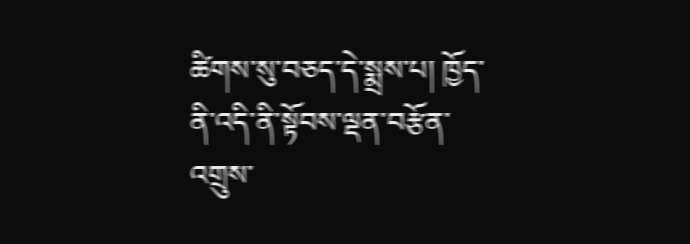ཚིགས་སུ་བཅད་དེ་སྨྲས་པ། ཁྱོད་ནི་འདི་ནི་སྟོབས་ལྡན་བརྩོན་འགྲུས་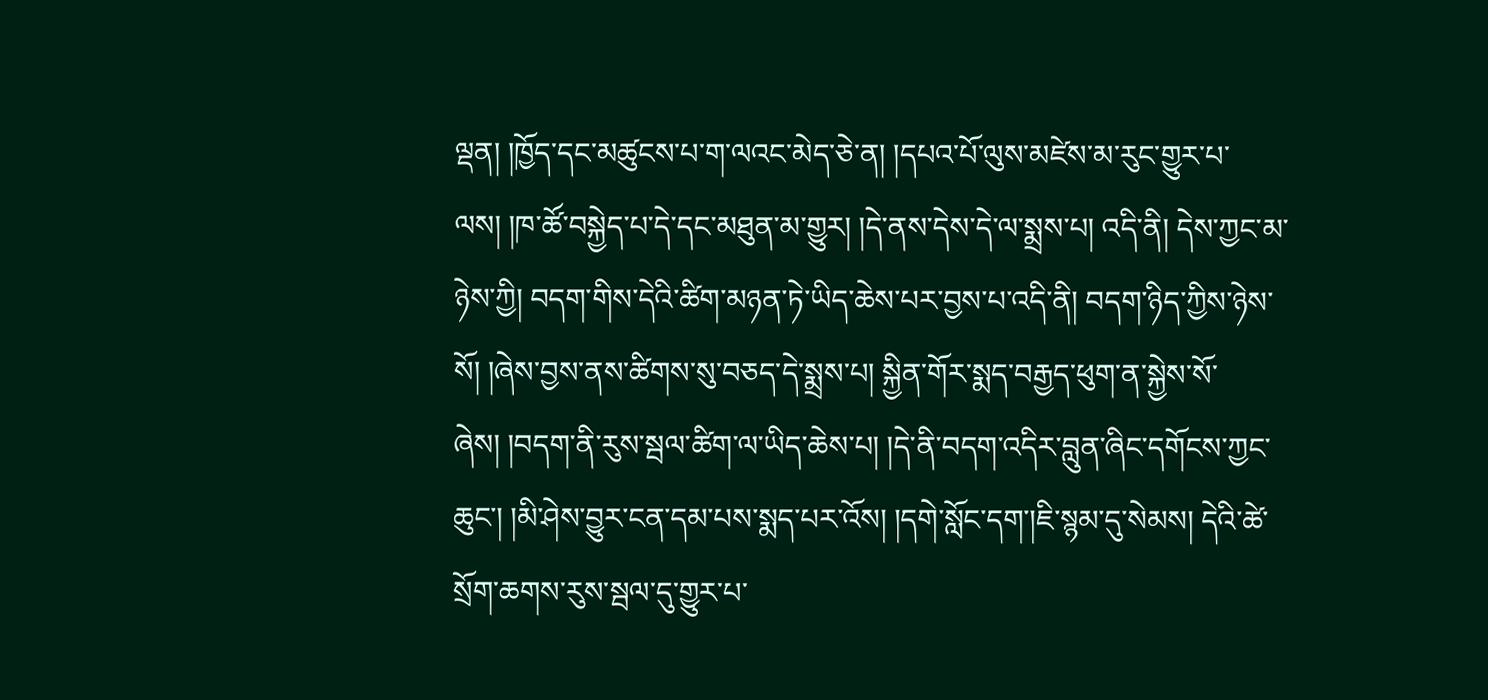ལྡན། །ཁྱོད་དང་མཚུངས་པ་ག་ལའང་མེད་ཅེ་ན། །དཔའ་པོ་ལུས་མཛེས་མ་རུང་གྱུར་པ་ལས། །ཁ་ཚོ་བསྐྱེད་པ་དེ་དང་མཐུན་མ་གྱུར། །དེ་ནས་དེས་དེ་ལ་སྨྲས་པ། འདི་ནི། དེས་ཀྱང་མ་ཉེས་ཀྱི། བདག་གིས་དེའི་ཚིག་མཉན་ཏེ་ཡིད་ཆེས་པར་བྱས་པ་འདི་ནི། བདག་ཉིད་ཀྱིས་ཉེས་སོ། །ཞེས་བྱས་ནས་ཚིགས་སུ་བཅད་དེ་སྨྲས་པ། སྐྱིན་གོར་སྨད་བརྒྱད་ཕུག་ན་སྐྱེས་སོ་ཞེས། །བདག་ནི་རུས་སྦལ་ཚིག་ལ་ཡིད་ཆེས་པ། །དེ་ནི་བདག་འདིར་བླུན་ཞིང་དགོངས་ཀྱང་ཆུང་། །མི་ཤེས་བྱུར་ངན་དམ་པས་སྨད་པར་འོས། །དགེ་སློང་དག་།ཇི་སྙམ་དུ་སེམས། དེའི་ཚེ་སྲོག་ཆགས་རུས་སྦལ་དུ་གྱུར་པ་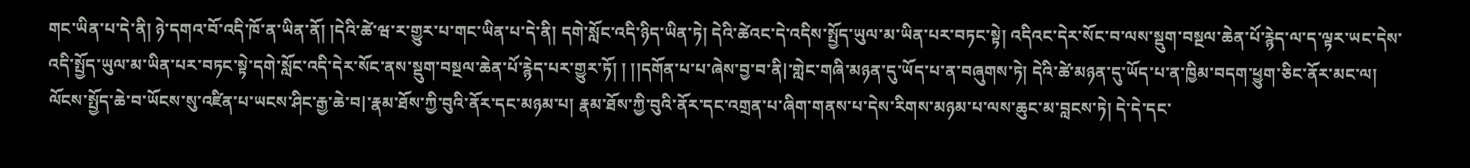གང་ཡིན་པ་དེ་ནི། ཉེ་དགའ་བོ་འདི་ཁོ་ན་ཡིན་ནོ། །དེའི་ཚེ་ཝ་ར་གྱུར་པ་གང་ཡིན་པ་དེ་ནི། དགེ་སློང་འདི་ཉིད་ཡིན་ཏེ། དེའི་ཚེའང་དེ་འདིས་སྤྱོད་ཡུལ་མ་ཡིན་པར་བཏང་སྟེ། འདིའང་དེར་སོང་བ་ལས་སྡུག་བསྔལ་ཆེན་པོ་རྙེད་ལ་ད་ལྟར་ཡང་དེས་འདི་སྤྱོད་ཡུལ་མ་ཡིན་པར་བཏང་སྟེ་དགེ་སློང་འདི་དེར་སོང་ནས་སྡུག་བསྔལ་ཆེན་པོ་རྙེད་པར་གྱུར་ཏོ། ། །།དགོན་པ་པ་ཞེས་བྱ་བ་ནི|་གླེང་གཞི་མཉན་དུ་ཡོད་པ་ན་བཞུགས་ཏེ། དེའི་ཚེ་མཉན་དུ་ཡོད་པ་ན་ཁྱིམ་བདག་ཕྱུག་ཅིང་ནོར་མང་ལ། ལོངས་སྤྱོད་ཆེ་བ་ཡོངས་སུ་འཛིན་པ་ཡངས་ཤིང་རྒྱ་ཆེ་བ|་རྣམ་ཐོས་ཀྱི་བུའི་ནོར་དང་མཉམ་པ། རྣམ་ཐོས་ཀྱི་བུའི་ནོར་དང་འགྲན་པ་ཞིག་གནས་པ་དེས་རིགས་མཉམ་པ་ལས་ཆུང་མ་བླངས་ཏེ། དེ་དེ་དང་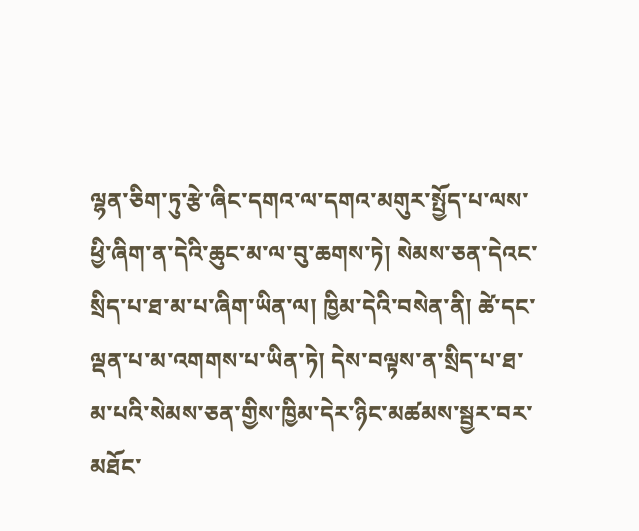ལྷན་ཅིག་ཏུ་རྩེ་ཞིང་དགའ་ལ་དགའ་མགུར་སྤྱོད་པ་ལས་ཕྱི་ཞིག་ན་དེའི་ཆུང་མ་ལ་བུ་ཆགས་ཏེ། སེམས་ཅན་དེའང་སྲིད་པ་ཐ་མ་པ་ཞིག་ཡིན་ལ། ཁྱིམ་དེའི་བསེན་ནི། ཚེ་དང་ལྡན་པ་མ་འགགས་པ་ཡིན་ཏེ། དེས་བལྟས་ན་སྲིད་པ་ཐ་མ་པའི་སེམས་ཅན་གྱིས་ཁྱིམ་དེར་ཉིང་མཚམས་སྦྱར་བར་མཐོང་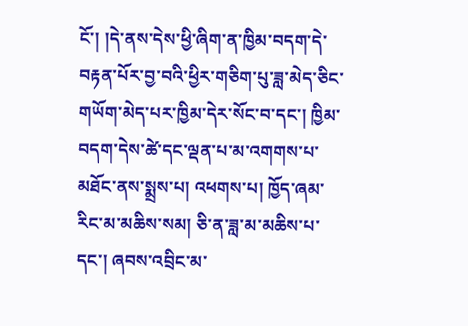ངོ་། །དེ་ནས་དེས་ཕྱི་ཞིག་ན་ཁྱིམ་བདག་དེ་བརྟན་པོར་བྱ་བའི་ཕྱིར་གཅིག་པུ་ཟླ་མེད་ཅིང་གཡོག་མེད་པར་ཁྱིམ་དེར་སོང་བ་དང་། ཁྱིམ་བདག་དེས་ཚེ་དང་ལྡན་པ་མ་འགགས་པ་མཐོང་ནས་སྨྲས་པ། འཕགས་པ། ཁྱོད་ཞམ་རིང་མ་མཆིས་སམ། ཅི་ན་ཟླ་མ་མཆིས་པ་དང་། ཞབས་འབྲིང་མ་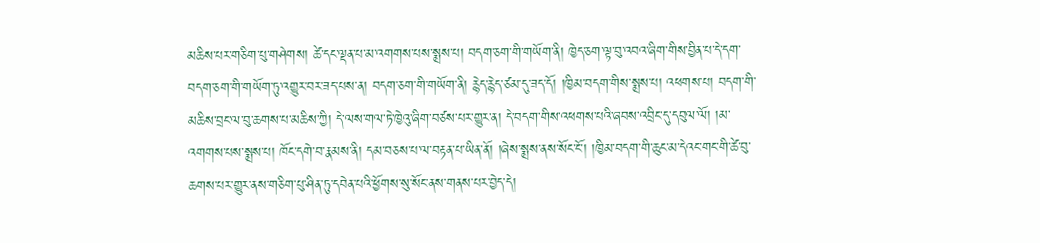མཆིས་པར་གཅིག་པུ་གཤེགས། ཚེ་དང་ལྡན་པ་མ་འགགས་པས་སྨྲས་པ། བདག་ཅག་གི་གཡོག་ནི། ཁྱེད་ཅག་ལྟ་བུ་འབའ་ཞིག་གིས་བྱིན་པ་དེ་དག་བདག་ཅག་གི་གཡོག་ཏུ་འགྱུར་བར་ཟད་པས་ན། བདག་ཅག་གི་གཡོག་ནི། རྙེད་རྙེད་ཙམ་དུ་ཟད་དོ། །ཁྱིམ་བདག་གིས་སྨྲས་པ། འཕགས་པ། བདག་གི་མཆིས་བྲང་ལ་བུ་ཆགས་པ་མཆིས་ཀྱི། དེ་ལས་གལ་ཏེ་ཁྱེའུ་ཞིག་བཙས་པར་གྱུར་ན། དེ་བདག་གིས་འཕགས་པའི་ཞབས་འབྲིང་དུ་དབུལ་ལོ། །མ་འགགས་པས་སྨྲས་པ། ཁོང་དགེ་བ་རྣམས་ནི། དམ་བཅས་པ་ལ་བརྟན་པ་ཡིན་ནོ། །ཞེས་སྨྲས་ནས་སོང་ངོ་། །ཁྱིམ་བདག་གི་ཆུང་མ་དེའང་གང་གི་ཚེ་བུ་ཆགས་པར་གྱུར་ནས་གཅིག་པུ་ཤིན་ཏུ་དབེན་པའི་ཕྱོགས་སུ་སོང་ནས་གནས་པར་བྱེད་དེ།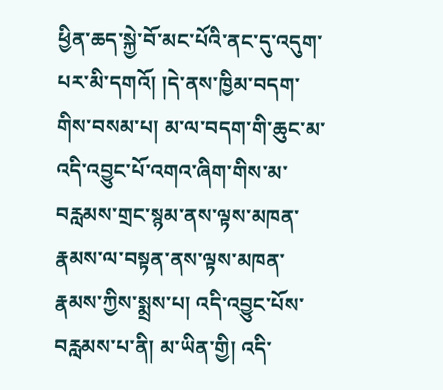ཕྱིན་ཆད་སྐྱེ་བོ་མང་པོའི་ནང་དུ་འདུག་པར་མི་དགའོ། །དེ་ནས་ཁྱིམ་བདག་གིས་བསམ་པ། མ་ལ་བདག་གི་ཆུང་མ་འདི་འབྱུང་པོ་འགའ་ཞིག་གིས་མ་བརླམས་གྲང་སྙམ་ནས་ལྟས་མཁན་རྣམས་ལ་བསྟན་ནས་ལྟས་མཁན་རྣམས་ཀྱིས་སྨྲས་པ། འདི་འབྱུང་པོས་བརླམས་པ་ནི། མ་ཡིན་གྱི། འདི་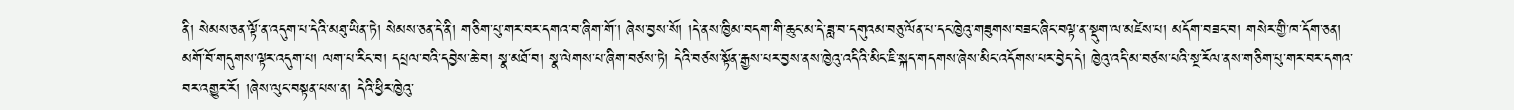ནི། སེམས་ཅན་ལྟོ་ན་འདུག་པ་དེའི་མཐུ་ཡིན་ཏེ། སེམས་ཅན་དེ་ནི། གཅིག་པུ་གར་བར་དགའ་བ་ཞིག་གོ་། ཞེས་བྱས་སོ། །དེ་ནས་ཁྱིམ་བདག་གི་ཆུང་མ་དེ་ཟླ་བ་དགུའམ་བཅུ་ལོན་པ་དང་ཁྱེའུ་གཟུགས་བཟང་ཞིང་བལྟ་ན་སྡུག་ལ་མཛེས་པ། མདོག་བཟང་བ། གསེར་གྱི་ཁ་དོག་ཅན། མགོ་བོ་གདུགས་ལྟར་འདུག་པ། ལག་པ་རིང་བ། དཔྲལ་བའི་དབྱེས་ཆེ་བ། སྣ་མཐོ་བ། སྣ་ལེགས་པ་ཞིག་བཙས་ཏེ། དེའི་བཙས་སྟོན་རྒྱས་པར་བྱས་ནས་ཁྱེའུ་འདིའི་མིང་ཇི་སྐད་གདགས་ཞེས་མིང་འདོགས་པར་བྱེད་དེ། ཁྱེའུ་འདི་མ་བཙས་པའི་སྔ་རོལ་ནས་གཅིག་པུ་གར་བར་དགའ་བར་འགྱུར་རོ། །ཞེས་ལུང་བསྟན་པས་ན། དེའི་ཕྱིར་ཁྱེའུ་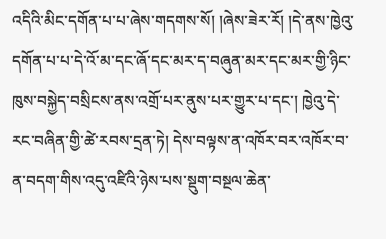འདིའི་མིང་དགོན་པ་པ་ཞེས་གདགས་སོ། །ཞེས་ཟེར་རོ། །དེ་ནས་ཁྱེའུ་དགོན་པ་པ་དེ་འོ་མ་དང་ཞོ་དང་མར་ད་བཞུན་མར་དང་མར་གྱི་ཉིང་ཁུས་བསྐྱེད་བསྲིངས་ནས་འགྲོ་པར་ནུས་པར་གྱུར་པ་དང་། ཁྱེའུ་དེ་རང་བཞིན་གྱི་ཚེ་རབས་དྲན་ཏེ། དེས་བལྟས་ན་འཁོར་བར་འཁོར་བ་ན་བདག་གིས་འདུ་འཛིའི་ཉེས་པས་སྡུག་བསྔལ་ཆེན་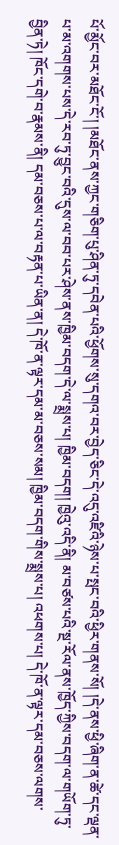པོ་མྱོང་བར་མཐོང་ངོ་། །མཐོང་ནས་ཀྱང་གཅིག་པུ་ཤིན་ཏུ་དབེན་པའི་ཕྱོགས་སུ་དགའ་བར་བྱེད་ཅིང་དེ་འདུ་འཛིའི་ཉེས་པ་སྤང་བའི་ཕྱིར་གནས་སོ། །དེ་ནས་ཕྱི་ཞིག་ན་ཚེ་དང་ལྡན་པ་མ་འགགས་པས་དེ་རབ་ཏུ་བྱུང་བའི་དུས་ལ་བབ་པར་ཤེས་ནས་ཁྱིམ་བདག་དེ་ལ་སྨྲས་པ། ཁྱིམ་བདག། ཁྱེའུ་འདི་ནི། མ་བཙས་པའི་སྔ་རོལ་ནས་ཁྱོད་ཀྱིས་བདག་ལ་གཡོག་ཏུ་བྱིན་ཏེ། ཁོང་དགེ་བ་རྣམས་ནི། དམ་བཅས་པ་ལ་བརྟན་པ་ཡིན་ན། དེ་ཁོ་ན་ལྟར་དམ་མ་བཅས་སམ། ཁྱིམ་བདག་གིས་སྨྲས་པ། འཕགས་པ། དེ་ཁོ་ན་ལྟར་དམ་བཅས་ལགས་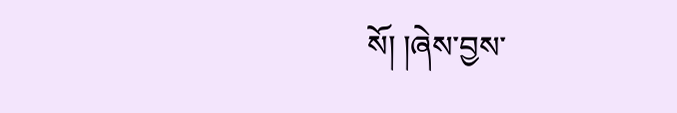སོ། །ཞེས་བྱས་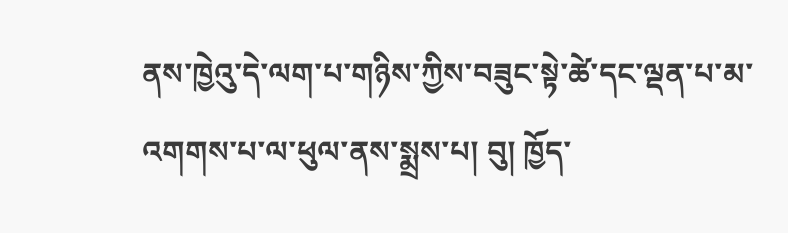ནས་ཁྱེའུ་དེ་ལག་པ་གཉིས་ཀྱིས་བཟུང་སྟེ་ཚེ་དང་ལྡན་པ་མ་འགགས་པ་ལ་ཕུལ་ནས་སྨྲས་པ། བུ། ཁྱོད་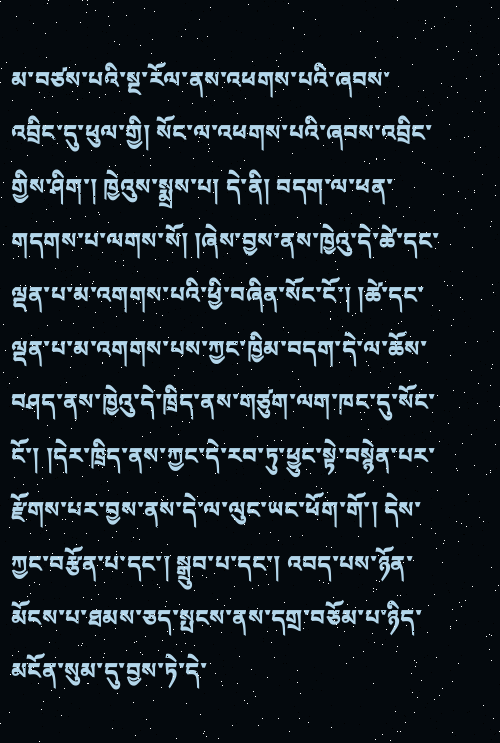མ་བཙས་པའི་སྔ་རོལ་ནས་འཕགས་པའི་ཞབས་འབྲིང་དུ་ཕུལ་གྱི། སོང་ལ་འཕགས་པའི་ཞབས་འབྲིང་གྱིས་ཤིག་། ཁྱེའུས་སྨྲས་པ། དེ་ནི། བདག་ལ་ཕན་གདགས་པ་ལགས་སོ། །ཞེས་བྱས་ནས་ཁྱེའུ་དེ་ཚེ་དང་ལྡན་པ་མ་འགགས་པའི་ཕྱི་བཞིན་སོང་ངོ་། །ཚེ་དང་ལྡན་པ་མ་འགགས་པས་ཀྱང་ཁྱིམ་བདག་དེ་ལ་ཆོས་བཤད་ནས་ཁྱེའུ་དེ་ཁྲིད་ནས་གཙུག་ལག་ཁང་དུ་སོང་ངོ་། །དེར་ཁྲིད་ནས་ཀྱང་དེ་རབ་ཏུ་ཕྱུང་སྟེ་བསྙེན་པར་རྫོགས་པར་བྱས་ནས་དེ་ལ་ལུང་ཡང་ཕོག་གོ་། དེས་ཀྱང་བརྩོན་པ་དང་། སྒྲུབ་པ་དང་། འབད་པས་ཉོན་མོངས་པ་ཐམས་ཅད་སྤངས་ནས་དགྲ་བཅོམ་པ་ཉིད་མངོན་སུམ་དུ་བྱས་ཏེ་དེ་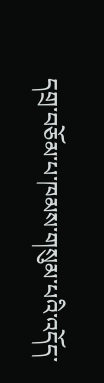དགྲ་བཅོམ་པ་ཁམས་གསུམ་པའི་འདོད་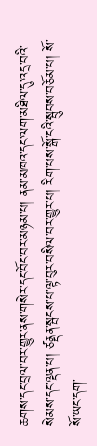ཆགས་དང་བྲལ་བར་གྱུར་ནས་གསེར་དང་བོང་བར་མཉམ་པ། ནམ་མཁའ་དང་ལག་མཐིལ་དུ་འདྲ་བའི་སེམས་དང་ལྡན་པ། ཙནྡན་སྦངས་པ་ལྟ་བུར་བསིལ་བར་གྱུར་པ། རིག་པས་སྒོ་ངའི་སྦུབས་བཅོམ་པ། སོ་སོ་ཡང་དག་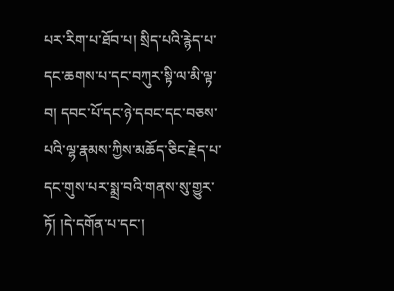པར་རིག་པ་ཐོབ་པ། སྲིད་པའི་རྙེད་པ་དང་ཆགས་པ་དང་བཀུར་སྟི་ལ་མི་ལྟ་བ། དབང་པོ་དང་ཉེ་དབང་དང་བཅས་པའི་ལྷ་རྣམས་ཀྱིས་མཆོད་ཅིང་རྗེད་པ་དང་གུས་པར་སྨྲ་བའི་གནས་སུ་གྱུར་ཏོ། །དེ་དགོན་པ་དང་།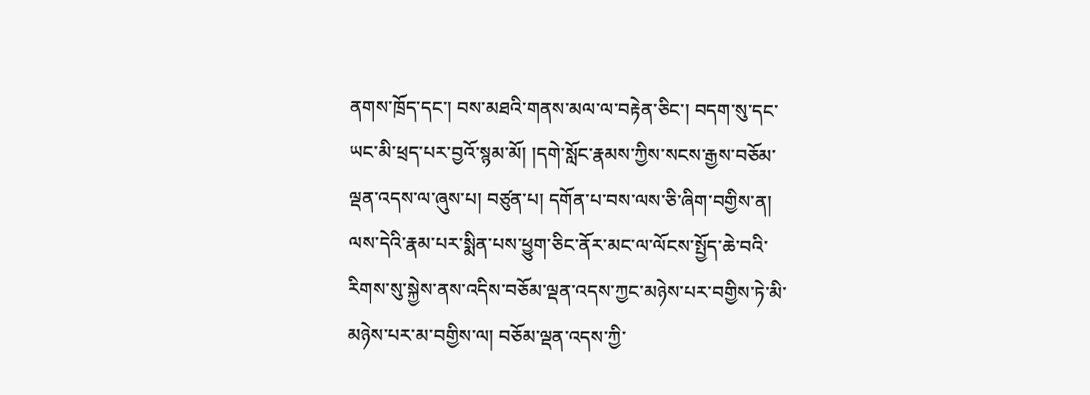ནགས་ཁྲོད་དང་། བས་མཐའི་གནས་མལ་ལ་བརྟེན་ཅིང་། བདག་སུ་དང་ཡང་མི་ཕྲད་པར་བྱའོ་སྙམ་མོ། །དགེ་སློང་རྣམས་ཀྱིས་སངས་རྒྱས་བཅོམ་ལྡན་འདས་ལ་ཞུས་པ། བཙུན་པ། དགོན་པ་བས་ལས་ཅི་ཞིག་བགྱིས་ན། ལས་དེའི་རྣམ་པར་སྨིན་པས་ཕྱུག་ཅིང་ནོར་མང་ལ་ལོངས་སྤྱོད་ཆེ་བའི་རིགས་སུ་སྐྱེས་ནས་འདིས་བཅོམ་ལྡན་འདས་ཀྱང་མཉེས་པར་བགྱིས་ཏེ་མི་མཉེས་པར་མ་བགྱིས་ལ། བཅོམ་ལྡན་འདས་ཀྱི་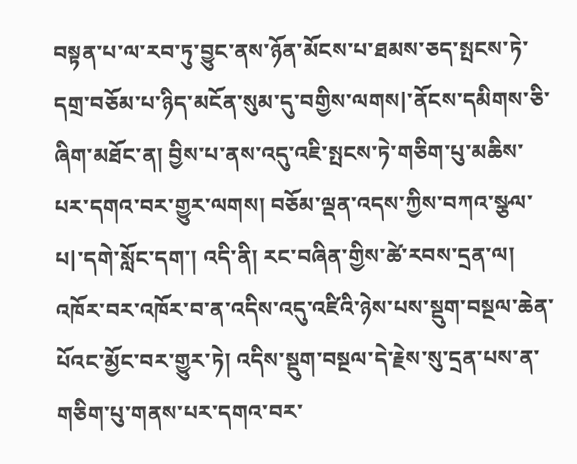བསྟན་པ་ལ་རབ་ཏུ་བྱུང་ནས་ཉོན་མོངས་པ་ཐམས་ཅད་སྤངས་ཏེ་དགྲ་བཅོམ་པ་ཉིད་མངོན་སུམ་དུ་བགྱིས་ལགས|་ནོངས་དམིགས་ཅི་ཞིག་མཐོང་ན། བྱིས་པ་ནས་འདུ་འཇི་སྤངས་ཏེ་གཅིག་པུ་མཆིས་པར་དགའ་བར་གྱུར་ལགས། བཅོམ་ལྡན་འདས་ཀྱིས་བཀའ་སྩལ་པ|་དགེ་སློང་དག་། འདི་ནི། རང་བཞིན་གྱིས་ཚེ་རབས་དྲན་ལ། འཁོར་བར་འཁོར་བ་ན་འདིས་འདུ་འཛིའི་ཉེས་པས་སྡུག་བསྔལ་ཆེན་པོའང་མྱོང་བར་གྱུར་ཏེ། འདིས་སྡུག་བསྔལ་དེ་རྗེས་སུ་དྲན་པས་ན་གཅིག་པུ་གནས་པར་དགའ་བར་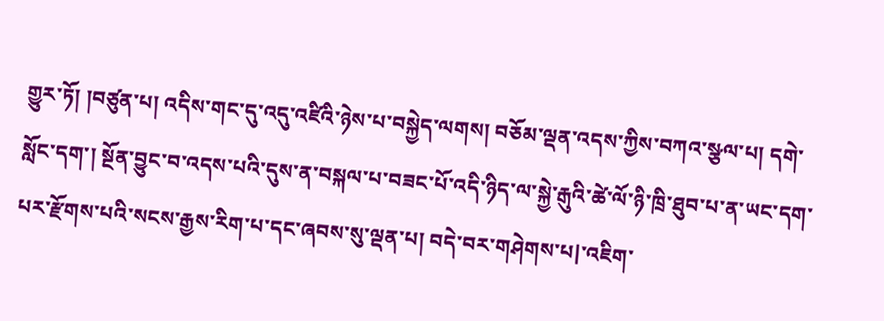གྱུར་ཏོ། །བཙུན་པ། འདིས་གང་དུ་འདུ་འཛིའི་ཉེས་པ་བསྐྱེད་ལགས། བཅོམ་ལྡན་འདས་ཀྱིས་བཀའ་སྩལ་པ། དགེ་སློང་དག་། སྔོན་བྱུང་བ་འདས་པའི་དུས་ན་བསྐལ་པ་བཟང་པོ་འདི་ཉིད་ལ་སྐྱེ་རྒུའི་ཚེ་ལོ་ཉི་ཁྲི་ཐུབ་པ་ན་ཡང་དག་པར་རྫོགས་པའི་སངས་རྒྱས་རིག་པ་དང་ཞབས་སུ་ལྡན་པ། བདེ་བར་གཤེགས་པ|་འཇིག་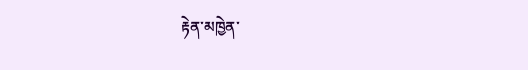རྟེན་མཁྱེན་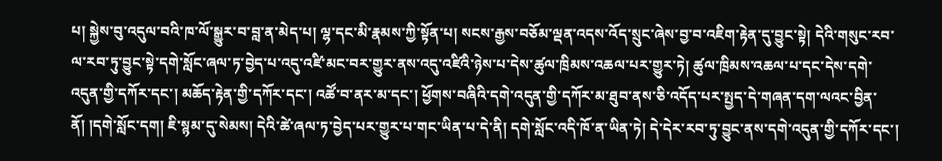པ། སྐྱེས་བུ་འདུལ་བའི་ཁ་ལོ་སྒྱུར་བ་བླ་ན་མེད་པ། ལྷ་དང་མི་རྣམས་ཀྱི་སྟོན་པ། སངས་རྒྱས་བཅོམ་ལྡན་འདས་འོད་སྲུང་ཞེས་བྱ་བ་འཇིག་རྟེན་དུ་བྱུང་སྟེ། དེའི་གསུང་རབ་ལ་རབ་ཏུ་བྱུང་སྟེ་དགེ་སློང་ཞལ་ཏ་བྱེད་པ་འདུ་འཛི་མང་བར་གྱུར་ནས་འདུ་འཛིའི་ཉེས་པ་དེས་ཚུལ་ཁྲིམས་འཆལ་པར་གྱུར་ཏེ། ཚུལ་ཁྲིམས་འཆལ་པ་དང་དེས་དགེ་འདུན་གྱི་དཀོར་དང་། མཆོད་རྟེན་གྱི་དཀོར་དང་། འཚོ་བ་ནར་མ་དང་། ཕྱོགས་བཞིའི་དགེ་འདུན་གྱི་དཀོར་མ་ཐུབ་ནས་ཅི་འདོད་པར་སྤྱད་དེ་གཞན་དག་ལའང་བྱིན་ནོ། །དགེ་སློང་དག། ཇི་སྙམ་དུ་སེམས། དེའི་ཚེ་ཞལ་ཏ་བྱེད་པར་གྱུར་པ་གང་ཡིན་པ་དེ་ནི། དགེ་སློང་འདི་ཁོ་ན་ཡིན་ཏེ། དེ་དེར་རབ་ཏུ་བྱུང་ནས་དགེ་འདུན་གྱི་དཀོར་དང་།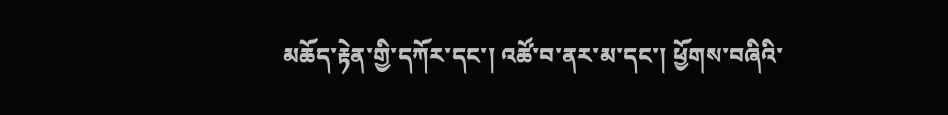མཆོད་རྟེན་གྱི་དཀོར་དང་། འཚོ་བ་ནར་མ་དང་། ཕྱོགས་བཞིའི་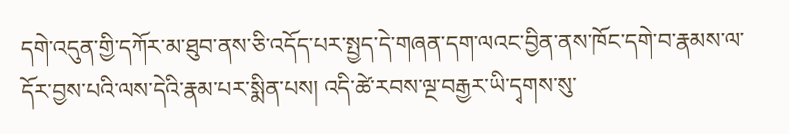དགེ་འདུན་གྱི་དཀོར་མ་ཐུབ་ནས་ཅི་འདོད་པར་སྤྱད་དེ་གཞན་དག་ལའང་བྱིན་ནས་ཁོང་དགེ་བ་རྣམས་ལ་དོར་བྱས་པའི་ལས་དེའི་རྣམ་པར་སྨིན་པས། འདི་ཚེ་རབས་ལྔ་བརྒྱར་ཡི་དྭགས་སུ་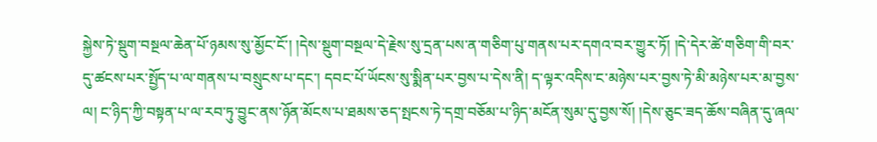སྐྱེས་ཏེ་སྡུག་བསྔལ་ཆེན་པོ་ཉམས་སུ་མྱོང་ངོ་། །དེས་སྡུག་བསྔལ་དེ་རྗེས་སུ་དྲན་པས་ན་གཅིག་པུ་གནས་པར་དགའ་བར་གྱུར་ཏོ། །དེ་དེར་ཚེ་གཅིག་གི་བར་དུ་ཚངས་པར་སྤྱོད་པ་ལ་གནས་པ་བསྲུངས་པ་དང་། དབང་པོ་ཡོངས་སུ་སྨིན་པར་བྱས་པ་དེས་ནི། ད་ལྟར་འདིས་ང་མཉེས་པར་བྱས་ཏེ་མི་མཉེས་པར་མ་བྱས་ལ། ང་ཉིད་ཀྱི་བསྟན་པ་ལ་རབ་ཏུ་བྱུང་ནས་ཉོན་མོངས་པ་ཐམས་ཅད་སྤངས་ཏེ་དགྲ་བཅོམ་པ་ཉིད་མངོན་སུམ་དུ་བྱས་སོ། །དེས་ཅུང་ཟད་ཆོས་བཞིན་དུ་ཞལ་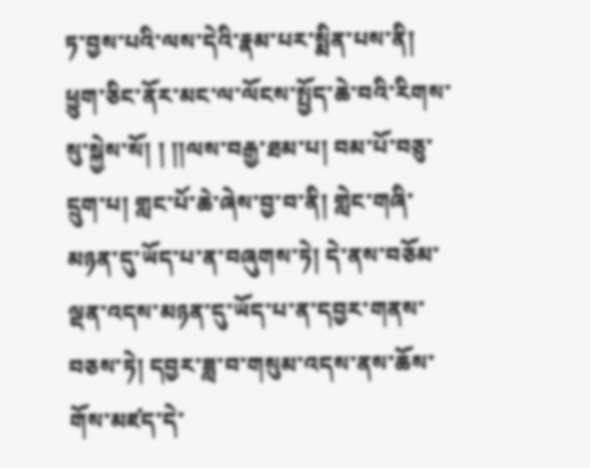ཏ་བྱས་པའི་ལས་དེའི་རྣམ་པར་སྨིན་པས་ནི། ཕྱུག་ཅིང་ནོར་མང་ལ་ལོངས་སྤྱོད་ཆེ་བའི་རིགས་སུ་སྐྱེས་སོ། ། །།ལས་བརྒྱ་ཐམ་པ། བམ་པོ་བཅུ་དྲུག་པ། གླང་པོ་ཆེ་ཞེས་བྱ་བ་ནི། གླེང་གཞི་མཉན་དུ་ཡོད་པ་ན་བཞུགས་ཏེ། དེ་ནས་བཅོམ་ལྡན་འདས་མཉན་དུ་ཡོད་པ་ན་དབྱར་གནས་བཅས་ཏེ། དབྱར་ཟླ་བ་གསུམ་འདས་ནས་ཆོས་གོས་མཛད་དེ་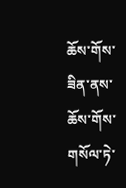ཆོས་གོས་ཟིན་ནས་ཆོས་གོས་གསོལ་ཏེ་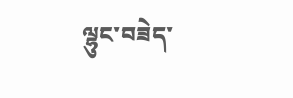ལྷུང་བཟེད་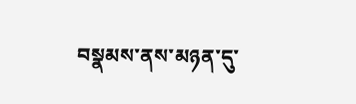བསྣམས་ནས་མཉན་དུ་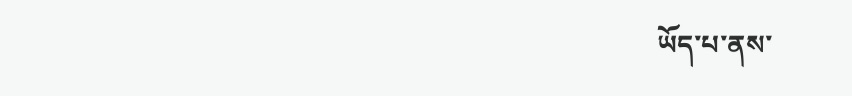ཡོད་པ་ནས་